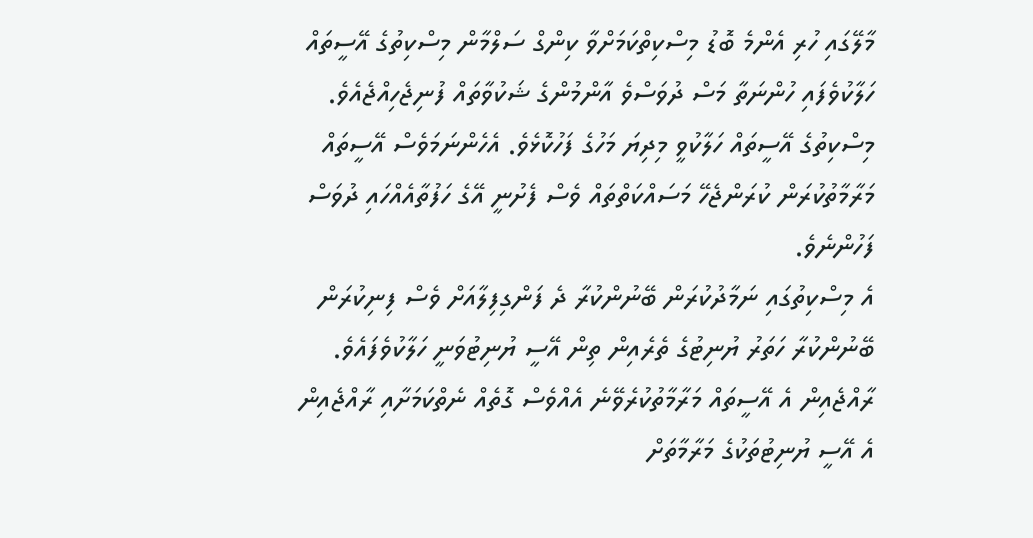މާލޭގައި ހުރި އެންމެ ބޮޑު މިސްކިތްކަމަށްވާ ކިންގް ސަލްމާން މިސްކިތުގެ އޭސީތައް ހަލާކުވެފައި ހުންނަތާ މަސް ދުވަސްވެ އާންމުންގެ ޝަކުވާތައް ފުނިޖެހިއްޖެއެވެ.
މިސްކިތުގެ އޭސީތައް ހަލާކުވީ މިދިޔަ މަހުގެ ފަހުކޮޅެވެ. އެހެންނަމަވެސް އޭސީތައް މަރާމާތުކުރަން ކުރަންޖެހޭ މަސައްކަތްތައް ވެސް ފެށުނީ އޭގެ ހަފުތާއެއްހައި ދުވަސް ފަހުންނެވެ.
އެ މިސްކިތުގައި ނަމާދުކުރަން ބޭނުންކުރާ ދެ ފަންގިފިލާއަށް ވެސް ފިނިކުރަން ބޭނުންކުރާ ހަތަރު ޔުނިޓުގެ ތެރެއިން ތިން އޭސީ ޔުނިޓުވަނީ ހަލާކުވެފައެވެ.
ރާއްޖެއިން އެ އޭސީތައް މަރާމާތުކުރެވޭނެ އެއްވެސް ގޮތެއް ނެތްކަމަށާއި ރާއްޖެއިން އެ އޭސީ ޔުނިޓުތަކުގެ މަރާމާތަށް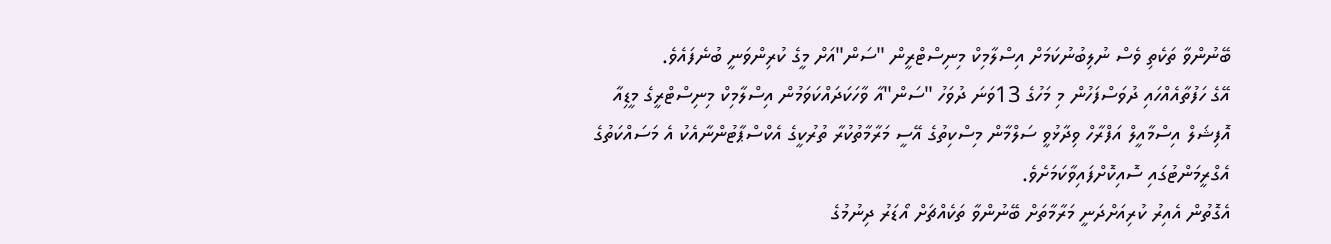ބޭނުންވާ ތަކެތި ވެސް ނުލިބުނުކަމަށް އިސްލާމިކް މިނިސްޓްރީން "ސަން"އަށް މީގެ ކުރިންވަނީ ބުނެފައެވެ.
އޭގެ ހަފުތާއެއްހައި ދުވަސްފަހުން މި މަހުގެ 13ވަނަ ދުވަހު "ސަން"އާ ވާހަކަދައްކަވަމުން އިސްލާމިކް މިނިސްޓްރީގެ މީޑިއާ އޮފިޝަލް އިސްމާއީލް އަފްރާހް ވިދާޅުވީ ސަލްމާން މިސްކިތުގެ އޭސީ މަރާމާތުކުރާ ތުރުކީގެ އެކްސްޕާޓުންނާއެކު އެ މަސައްކަތުގެ އެގްރީމަންޓުގައި ސޮއިކޮށްފައިވާކަމަށެވެ.
އެގޮތުން އެއިރު ކުރިއަށްދަނީ މަރާމާތަށް ބޭނުންވާ ތަކެއްޗަށް އޯޑަރު ދިނުމުގެ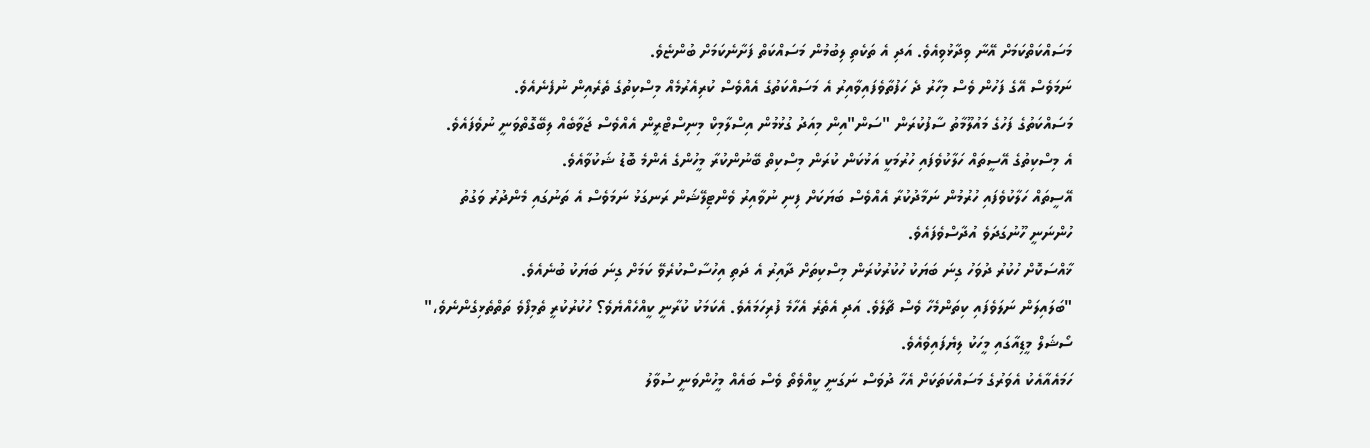މަސައްކަތްކަމަށް އޭނާ ވިދާޅުވިއެވެ. އަދި އެ ތަކެތި ލިބުމުން މަސައްކަތް ފަށާނެކަމަށް ބުންޏެވެ.
ނަމަވެސް އޭގެ ފަހުން ވެސް މިހާރު ދެ ހަފުތާވެފައިވާއިރު އެ މަސައްކަތުގެ އެއްވެސް ކުރިއެރުމެއް މިސްކިތުގެ ތެރެއިން ނުފެނެއެވެ.
މަސައްކަތުގެ ފަހުގެ މައުލޫމާތު ސާފުކުރަން "ސަން"އިން މިއަދު ގުޅުމުން އިސްލާމިކް މިނިސްޓްރީން އެއްވެސް ޖަވާބެއް ލިބޭގޮތްވަނީ ނުވެފައެވެ.
އެ މިސްކިތުގެ އޭސީތައް ހަލާކުވެފައި ހުރުމަކީ އަޅުކަން ކުރަން މިސްކިތް ބޭނުންކުރާ މީހުންގެ އެންމެ ބޮޑު ޝަކުވާއެވެ.
އޭސީތައް ހަލާކުވެފައި ހުރުމުން ނަމާދުކުރާ އެއްވެސް ބަޔަކަށް ފިނި ނުވާއިރު ވެންޓިލޭޝަން ރަނގަޅު ނަމަވެސް އެ ތަނުގައި މެންދުރު ވަގުތު ހުންނަނީ ހޫނުގަދަވެ އުދާސްވެފައެވެ.
ޚާއްސަކޮށް ހުކުރު ދުވަހު ގިނަ ބަޔަކު ހުކުރުކުރަން މިސްކިތަށް ދާއިރު އެ ދަތި އިހުސާސްކުރެވޭ ކަމަށް ގިނަ ބަޔަކު ބުނެއެވެ.
"ބަލައިލަން ނަލަވެފައި ކިތަންމެހާ ވެސް ޗާލެވެ. އަދި އެތެރެ އެހާމެ ފުރިހަމައެވެ. އެކަމަކު ކުރާނީ ކީއްހެއްޔެވެ؟ ހުކުރުކުރީ ތެމިފޯވެ ތަތްތެޅިގެންނެވެ،" ސޯޝަލް މީޑިއާގައި މީހަކު ލިޔެފައިވެއެވެ.
ހަމައެއާއެކު އެވަރުގެ މަސައްކަތަކަށް އެހާ ދުވަސް ނަގަނީ ކީއްވެތޯ ވެސް ބައެއް މީހުންވަނީ ސުވާލު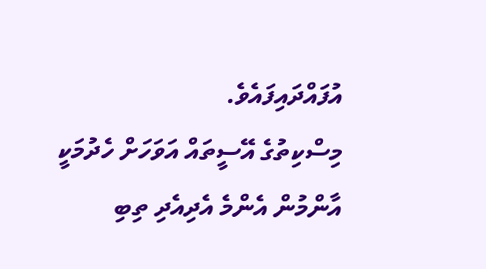އުފައްދައިފައެވެ.
މިސްކިތުގެ އޭސީތައް އަވަހަށް ހެދުމަކީ އާންމުން އެންމެ އެދިއެދި ތިބި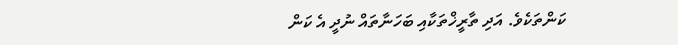ކަންތަކެވެ. އަދި ތާރީޚްތަކާއި ބަހަނާތައް ނުދީ އެ ކަން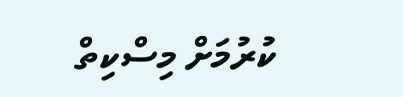ކުރުމަށް މިސްކިތް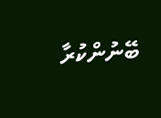ބޭނުންކުރާ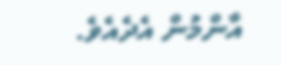އާންމުން އެދެއެވެ.